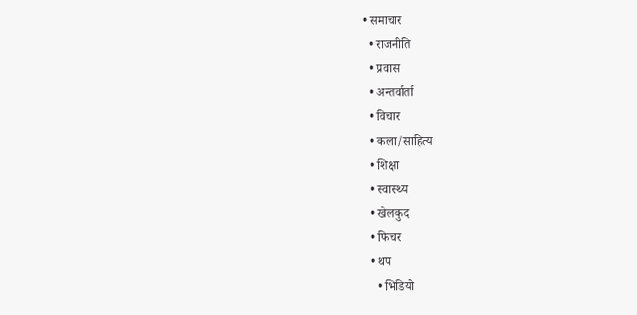• समाचार
  • राजनीति
  • प्रवास
  • अन्तर्वार्ता
  • विचार
  • कला/साहित्य
  • शिक्षा
  • स्वास्थ्य
  • खेलकुद
  • फिचर
  • थप
    • भिडियो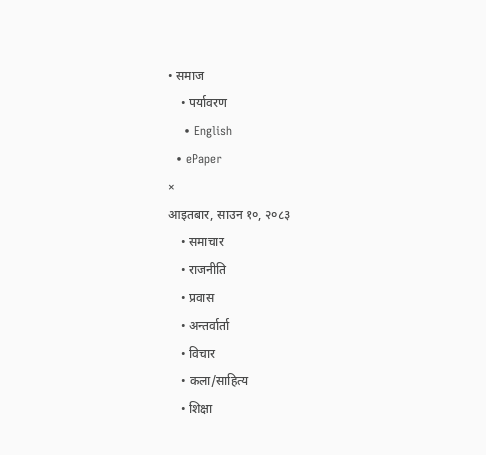• समाज
    • पर्यावरण
    • English
  • ePaper
×
आइतबार, साउन १०, २०८३
    • समाचार
    • राजनीति
    • प्रवास
    • अन्तर्वार्ता
    • विचार
    • कला/साहित्य
    • शिक्षा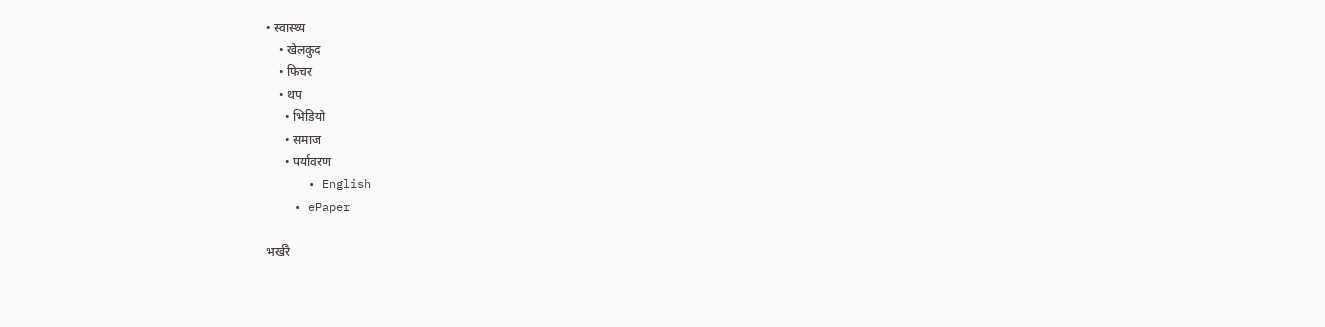• स्वास्थ्य
    • खेलकुद
    • फिचर
    • थप
      • भिडियो
      • समाज
      • पर्यावरण
      • English
    • ePaper

भर्खरै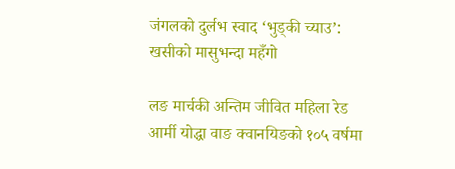जंगलको दुर्लभ स्वाद ‘भुड्की च्याउ’: खसीको मासुभन्दा महँगो

लङ मार्चकी अन्तिम जीवित महिला रेड आर्मी योद्धा वाङ क्वानयिङको १०५ वर्षमा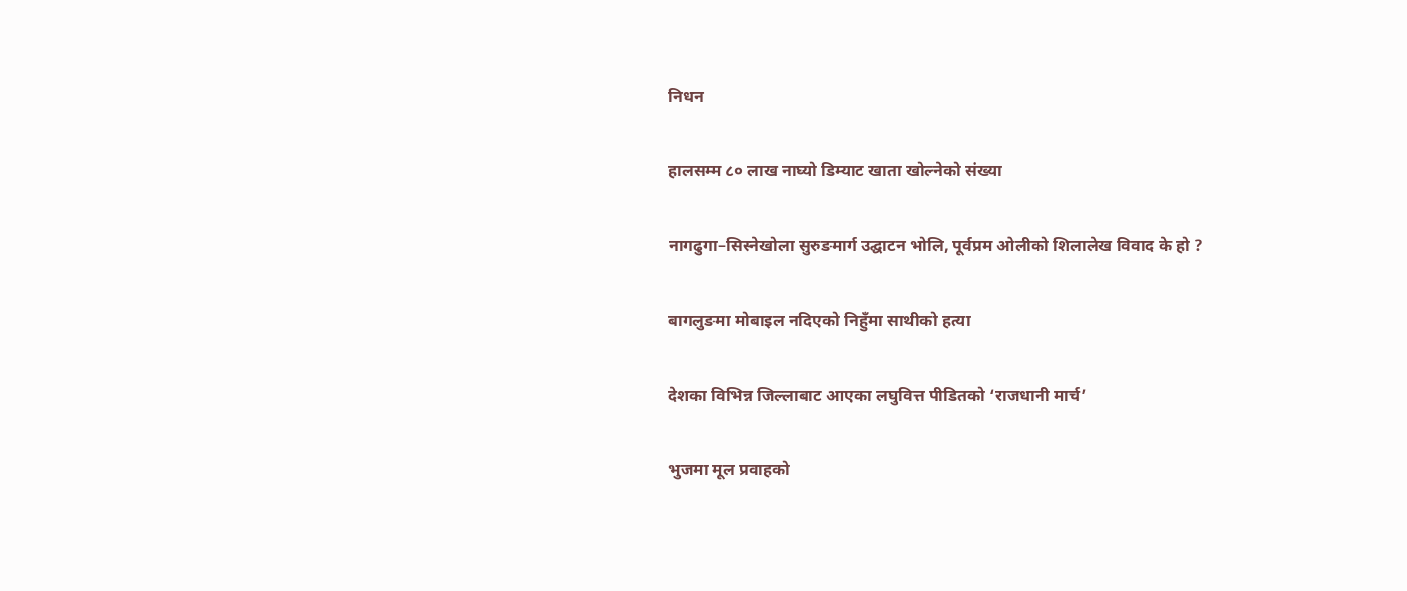निधन

हालसम्म ८० लाख नाघ्यो डिम्याट खाता खोल्नेको संख्या

नागढुगा–सिस्नेखोला सुरुङमार्ग उद्घाटन भोलि, पूर्वप्रम ओलीको शिलालेख विवाद के हो ?

बागलुङमा मोबाइल नदिएको निहुँमा साथीको हत्या

देशका विभिन्न जिल्लाबाट आएका लघुवित्त पीडितको ‘राजधानी मार्च’

भुजमा मूल प्रवाहको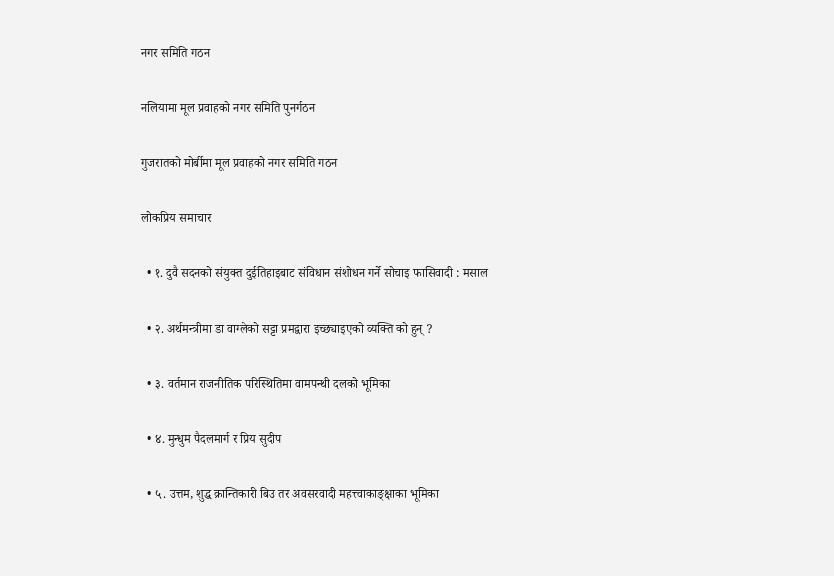नगर समिति गठन

नलियामा मूल प्रवाहको नगर समिति पुनर्गठन

गुजरातको मोर्बीमा मूल प्रवाहको नगर समिति गठन

लोकप्रिय समाचार

  • १. दुवै सदनको संयुक्त दुईतिहाइबाट संविधान संशोधन गर्ने सोचाइ फासिवादी : मसाल

  • २. अर्थमन्त्रीमा डा वाग्लेको सट्टा प्रमद्वारा इच्छ्याइएको व्यक्ति को हुन् ?

  • ३. वर्तमान राजनीतिक परिस्थितिमा वामपन्थी दलको भूमिका

  • ४. मुन्धुम पैदलमार्ग र प्रिय सुदीप

  • ५. उत्तम, शुद्ध क्रान्तिकारी बिउ तर अवसरवादी महत्त्वाकाङ्क्षाका भूमिका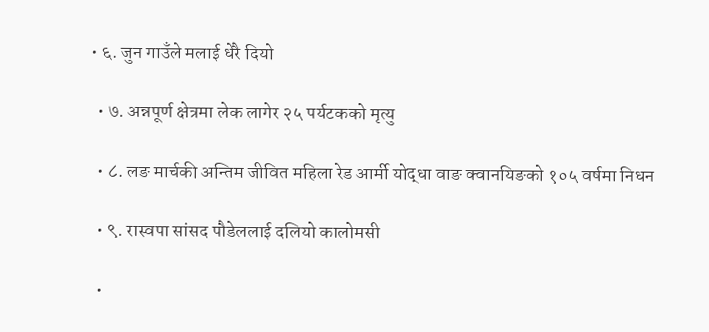• ६. जुन गाउँले मलाई धेरै दियो

  • ७. अन्नपूर्ण क्षेत्रमा लेक लागेर २५ पर्यटकको मृत्यु

  • ८. लङ मार्चकी अन्तिम जीवित महिला रेड आर्मी योद्धा वाङ क्वानयिङको १०५ वर्षमा निधन

  • ९. रास्वपा सांसद पौडेललाई दलियो कालोमसी

  •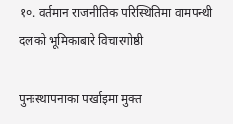१०. वर्तमान राजनीतिक परिस्थितिमा वामपन्थी दलको भूमिकाबारे विचारगोष्ठी

पुनःस्थापनाका पर्खाइमा मुक्त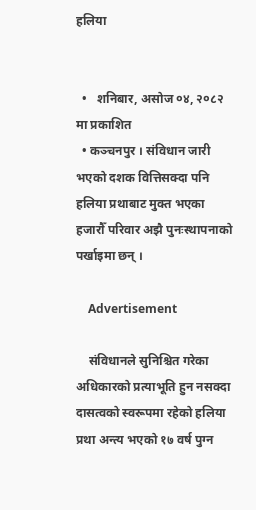हलिया


  •   शनिबार, असोज ०४, २०८२ मा प्रकाशित
  • कञ्चनपुर । संविधान जारी भएको दशक वित्तिसक्दा पनि हलिया प्रथाबाट मुक्त भएका हजारौँ परिवार अझै पुनःस्थापनाको पर्खाइमा छन् ।

    Advertisement

    संविधानले सुनिश्चित गरेका अधिकारको प्रत्याभूति हुन नसक्दा दासत्वको स्वरूपमा रहेको हलिया प्रथा अन्त्य भएको १७ वर्ष पुग्न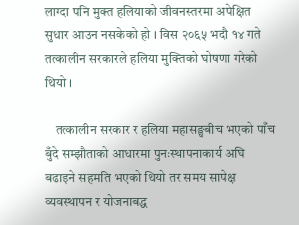लाग्दा पनि मुक्त हलियाको जीवनस्तरमा अपेक्षित सुधार आउन नसकेको हो । विस २०६५ भदौ १४ गते तत्कालीन सरकारले हलिया मुक्तिको घोषणा गरेको थियो ।

    तत्कालीन सरकार र हलिया महासङ्घबीच भएको पाँच बुँदे सम्झौताको आधारमा पुनःस्थापनाकार्य अघि बढाइने सहमति भएको थियो तर समय सापेक्ष व्यवस्थापन र योजनाबद्ध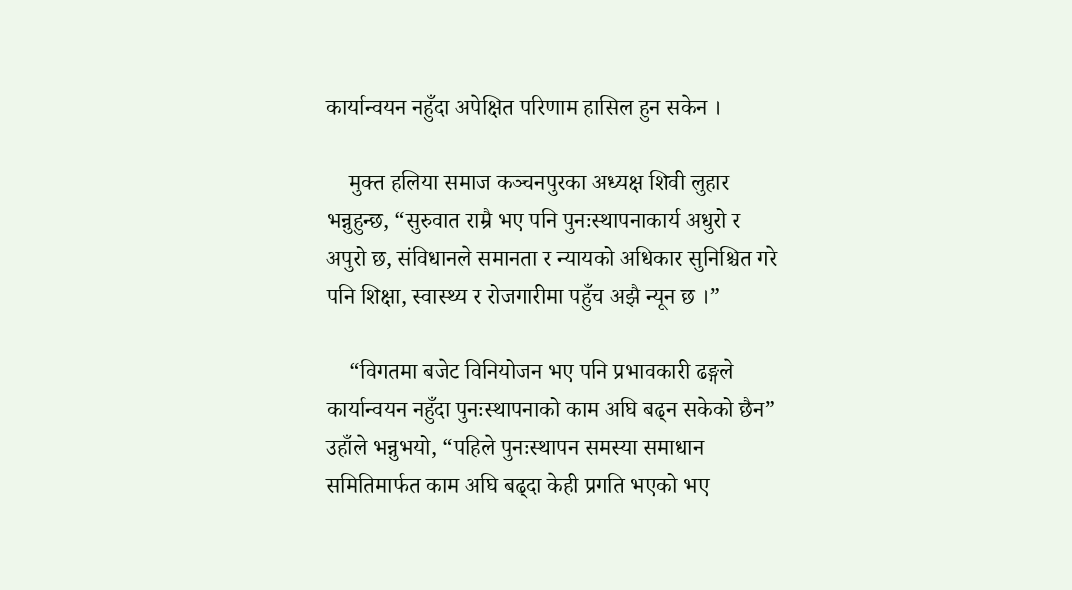कार्यान्वयन नहुँदा अपेक्षित परिणाम हासिल हुन सकेन ।

    मुक्त हलिया समाज कञ्चनपुरका अध्यक्ष शिवी लुहार भन्नुहुन्छ, “सुरुवात राम्रै भए पनि पुनःस्थापनाकार्य अधुरो र अपुरो छ, संविधानले समानता र न्यायको अधिकार सुनिश्चित गरे पनि शिक्षा, स्वास्थ्य र रोजगारीमा पहुँच अझै न्यून छ ।”

    “विगतमा बजेट विनियोजन भए पनि प्रभावकारी ढङ्गले कार्यान्वयन नहुँदा पुनःस्थापनाको काम अघि बढ्न सकेको छैन” उहाँले भन्नुभयो, “पहिले पुनःस्थापन समस्या समाधान समितिमार्फत काम अघि बढ्दा केही प्रगति भएको भए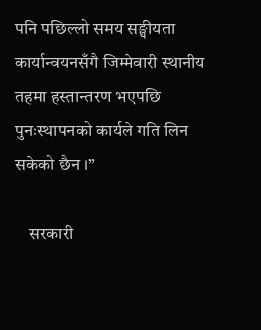पनि पछिल्लो समय सङ्घीयता कार्यान्वयनसँगै जिम्मेवारी स्थानीय तहमा हस्तान्तरण भएपछि पुनःस्थापनको कार्यले गति लिन सकेको छैन ।”

    सरकारी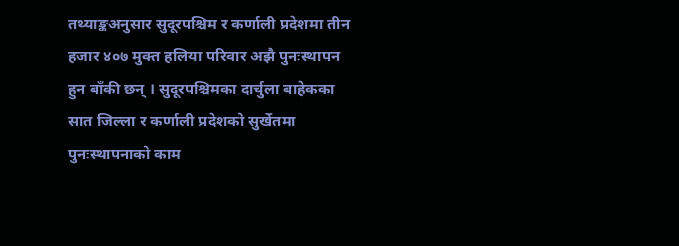तथ्याङ्कअनुसार सुदूरपश्चिम र कर्णाली प्रदेशमा तीन हजार ४०७ मुक्त हलिया परिवार अझै पुनःस्थापन हुन बाँकी छन् । सुदूरपश्चिमका दार्चुला बाहेकका सात जिल्ला र कर्णाली प्रदेशको सुर्खेतमा पुनःस्थापनाको काम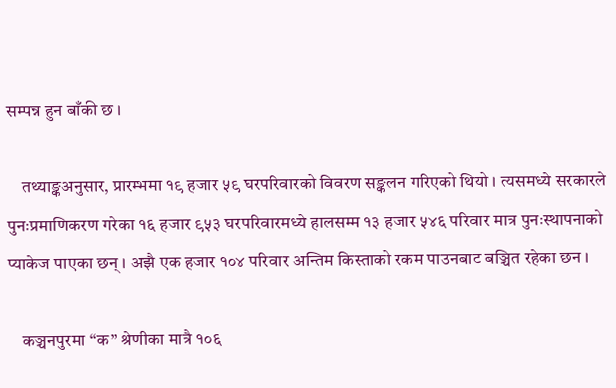सम्पन्न हुन बाँकी छ ।

    तथ्याङ्कअनुसार, प्रारम्भमा १९ हजार ५९ घरपरिवारको विवरण सङ्कलन गरिएको थियो । त्यसमध्ये सरकारले पुनःप्रमाणिकरण गरेका १६ हजार ९५३ घरपरिवारमध्ये हालसम्म १३ हजार ५४६ परिवार मात्र पुनःस्थापनाको प्याकेज पाएका छन् । अझै एक हजार १०४ परिवार अन्तिम किस्ताको रकम पाउनबाट बञ्चित रहेका छन ।

    कञ्चनपुरमा “क” श्रेणीका मात्रै १०६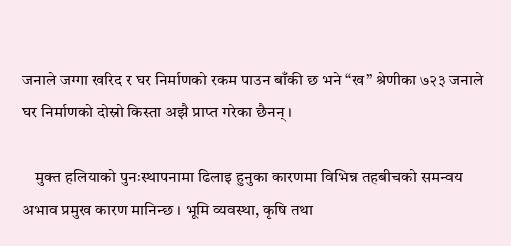जनाले जग्गा खरिद र घर निर्माणको रकम पाउन बाँकी छ भने “ख” श्रेणीका ७२३ जनाले घर निर्माणको दोस्रो किस्ता अझै प्राप्त गरेका छैनन् ।

    मुक्त हलियाको पुनःस्थापनामा ढिलाइ हुनुका कारणमा विभिन्न तहबीचको समन्वय अभाव प्रमुख कारण मानिन्छ । भूमि व्यवस्था, कृषि तथा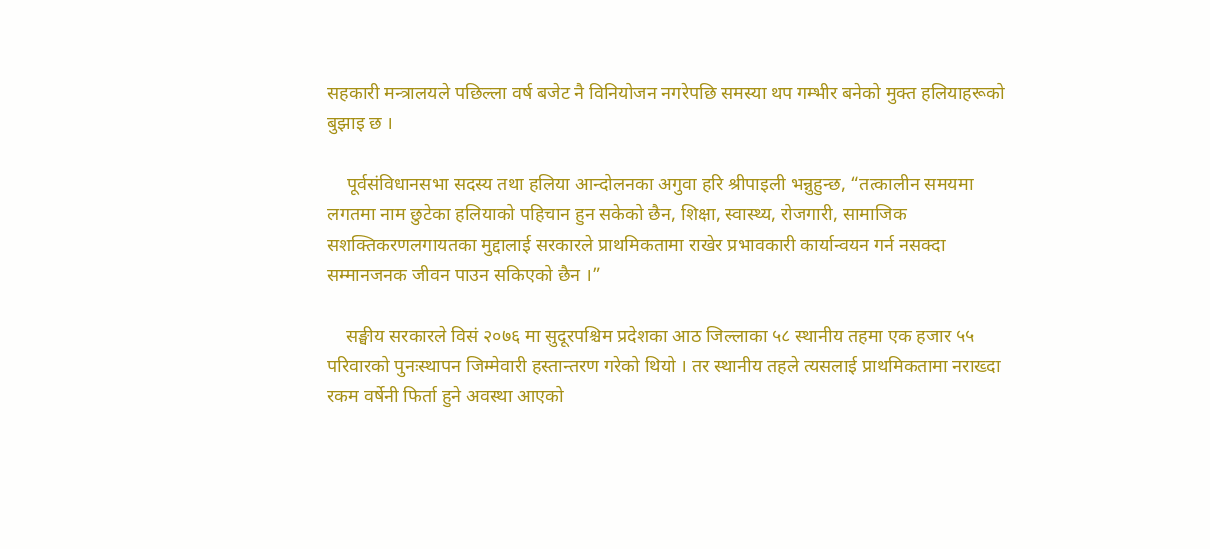सहकारी मन्त्रालयले पछिल्ला वर्ष बजेट नै विनियोजन नगरेपछि समस्या थप गम्भीर बनेको मुक्त हलियाहरूको बुझाइ छ ।

    पूर्वसंविधानसभा सदस्य तथा हलिया आन्दोलनका अगुवा हरि श्रीपाइली भन्नुहुन्छ, “तत्कालीन समयमा लगतमा नाम छुटेका हलियाको पहिचान हुन सकेको छैन, शिक्षा, स्वास्थ्य, रोजगारी, सामाजिक सशक्तिकरणलगायतका मुद्दालाई सरकारले प्राथमिकतामा राखेर प्रभावकारी कार्यान्वयन गर्न नसक्दा सम्मानजनक जीवन पाउन सकिएको छैन ।”

    सङ्घीय सरकारले विसं २०७६ मा सुदूरपश्चिम प्रदेशका आठ जिल्लाका ५८ स्थानीय तहमा एक हजार ५५ परिवारको पुनःस्थापन जिम्मेवारी हस्तान्तरण गरेको थियो । तर स्थानीय तहले त्यसलाई प्राथमिकतामा नराख्दा रकम वर्षेनी फिर्ता हुने अवस्था आएको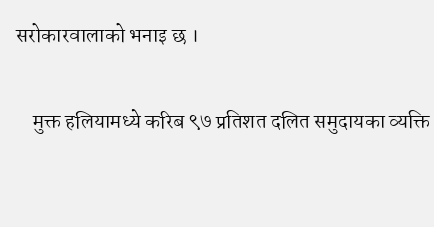सरोकारवालाको भनाइ छ ।

    मुक्त हलियामध्ये करिब ९७ प्रतिशत दलित समुदायका व्यक्ति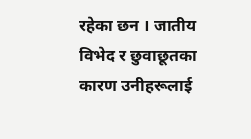रहेका छन । जातीय विभेद र छुवाछूतका कारण उनीहरूलाई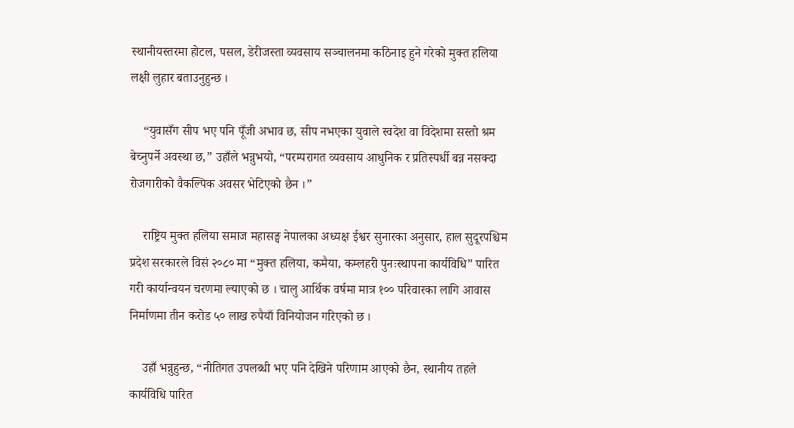स्थानीयस्तरमा होटल, पसल, डेरीजस्ता व्यवसाय सञ्चालनमा कठिनाइ हुने गरेको मुक्त हलिया लक्षी लुहार बताउनुहुन्छ ।

    “युवासँग सीप भए पनि पूँजी अभाव छ, सीप नभएका युवाले स्वदेश वा विदेशमा सस्तो श्रम बेच्नुपर्ने अवस्था छ,” उहाँले भन्नुभयो, “परम्परागत व्यवसाय आधुनिक र प्रतिस्पर्धी बन्न नसक्दा रोजगारीको वैकल्पिक अवसर भेटिएको छैन ।”

    राष्ट्रिय मुक्त हलिया समाज महासङ्घ नेपालका अध्यक्ष ईश्वर सुनारका अनुसार, हाल सुदूरपश्चिम प्रदेश सरकारले विसं २०८० मा “मुक्त हलिया, कमैया, कम्लहरी पुनःस्थापना कार्यविधि” पारित गरी कार्यान्वयन चरणमा ल्याएको छ । चालु आर्थिक वर्षमा मात्र १०० परिवारका लागि आवास निर्माणमा तीन करोड ५० लाख रुपैयाँ विनियोजन गरिएको छ ।

    उहाँ भन्नुहुन्छ, “नीतिगत उपलब्धी भए पनि देखिने परिणाम आएको छैन, स्थानीय तहले कार्यविधि पारित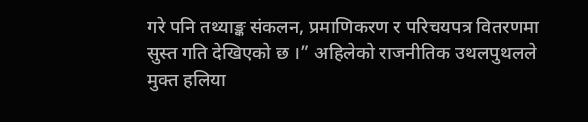गरे पनि तथ्याङ्क संकलन, प्रमाणिकरण र परिचयपत्र वितरणमा सुस्त गति देखिएको छ ।” अहिलेको राजनीतिक उथलपुथलले मुक्त हलिया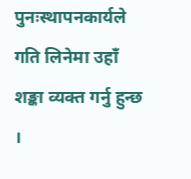पुनःस्थापनकार्यले गति लिनेमा उहाँ शङ्का व्यक्त गर्नु हुन्छ ।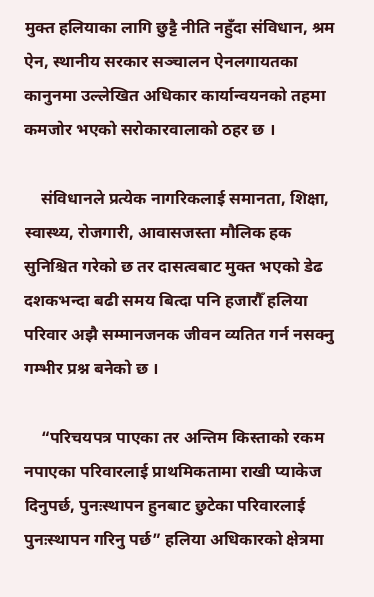मुक्त हलियाका लागि छुट्टै नीति नहुँदा संविधान, श्रम ऐन, स्थानीय सरकार सञ्चालन ऐनलगायतका कानुनमा उल्लेखित अधिकार कार्यान्वयनको तहमा कमजोर भएको सरोकारवालाको ठहर छ ।

    संविधानले प्रत्येक नागरिकलाई समानता, शिक्षा, स्वास्थ्य, रोजगारी, आवासजस्ता मौलिक हक सुनिश्चित गरेको छ तर दासत्वबाट मुक्त भएको डेढ दशकभन्दा बढी समय बित्दा पनि हजारौँ हलिया परिवार अझै सम्मानजनक जीवन व्यतित गर्न नसक्नु गम्भीर प्रश्न बनेको छ ।

    “परिचयपत्र पाएका तर अन्तिम किस्ताको रकम नपाएका परिवारलाई प्राथमिकतामा राखी प्याकेज दिनुपर्छ, पुनःस्थापन हुनबाट छुटेका परिवारलाई पुनःस्थापन गरिनु पर्छ” हलिया अधिकारको क्षेत्रमा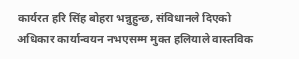कार्यरत हरि सिंह बोहरा भन्नुहुन्छ, संविधानले दिएको अधिकार कार्यान्वयन नभएसम्म मुक्त हलियाले वास्तविक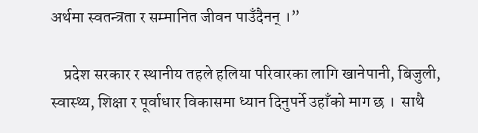अर्थमा स्वतन्त्रता र सम्मानित जीवन पाउँदैनन् ।”

    प्रदेश सरकार र स्थानीय तहले हलिया परिवारका लागि खानेपानी, बिजुली, स्वास्थ्य, शिक्षा र पूर्वाधार विकासमा ध्यान दिनुपर्ने उहाँको माग छ ।  साथै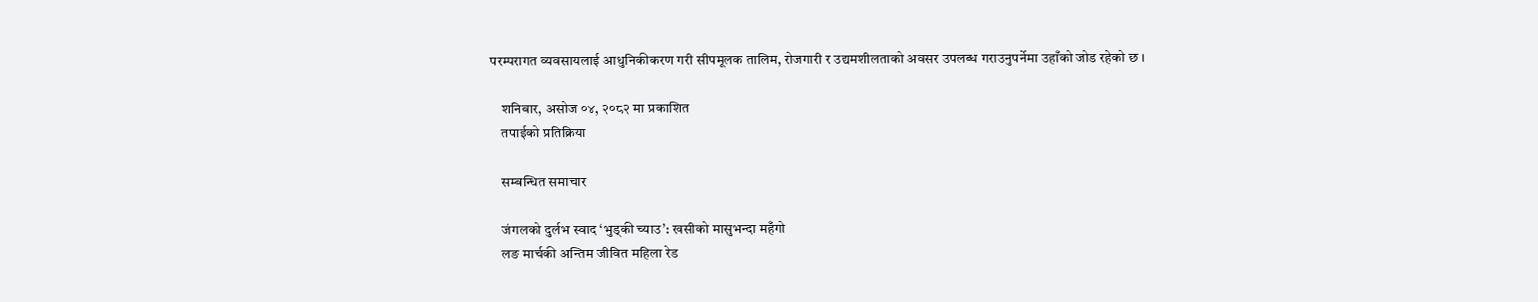परम्परागत व्यवसायलाई आधुनिकीकरण गरी सीपमूलक तालिम, रोजगारी र उद्यमशीलताको अवसर उपलब्ध गराउनुपर्नेमा उहाँको जोड रहेको छ ।

    शनिबार, असोज ०४, २०८२ मा प्रकाशित
    तपाईको प्रतिक्रिया

    सम्बन्धित समाचार

    जंगलको दुर्लभ स्वाद ‘भुड्की च्याउ’: खसीको मासुभन्दा महँगो
    लङ मार्चकी अन्तिम जीवित महिला रेड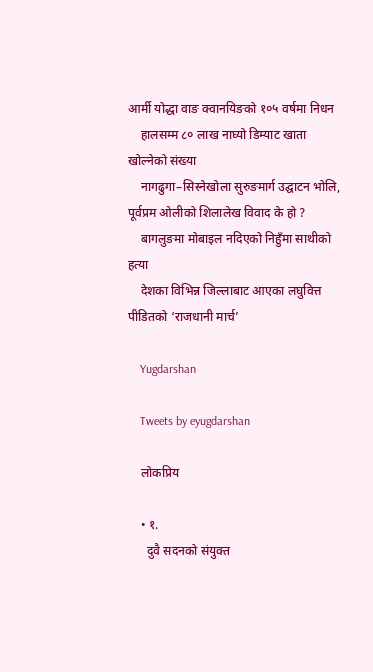आर्मी योद्धा वाङ क्वानयिङको १०५ वर्षमा निधन
    हालसम्म ८० लाख नाघ्यो डिम्याट खाता खोल्नेको संख्या
    नागढुगा–सिस्नेखोला सुरुङमार्ग उद्घाटन भोलि, पूर्वप्रम ओलीको शिलालेख विवाद के हो ?
    बागलुङमा मोबाइल नदिएको निहुँमा साथीको हत्या
    देशका विभिन्न जिल्लाबाट आएका लघुवित्त पीडितको ‘राजधानी मार्च’

    Yugdarshan

    Tweets by eyugdarshan

    लोकप्रिय

    • १.
      दुवै सदनको संयुक्त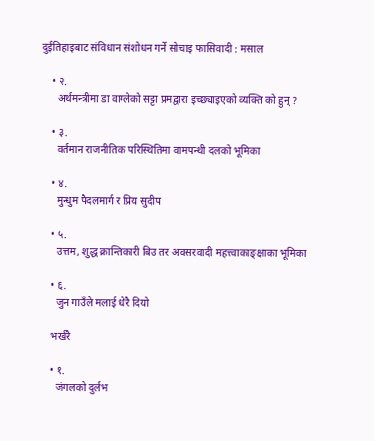दुईतिहाइबाट संविधान संशोधन गर्ने सोचाइ फासिवादी : मसाल

    • २.
      अर्थमन्त्रीमा डा वाग्लेको सट्टा प्रमद्वारा इच्छ्याइएको व्यक्ति को हुन् ?

    • ३.
      वर्तमान राजनीतिक परिस्थितिमा वामपन्थी दलको भूमिका

    • ४.
      मुन्धुम पैदलमार्ग र प्रिय सुदीप

    • ५.
      उत्तम, शुद्ध क्रान्तिकारी बिउ तर अवसरवादी महत्त्वाकाङ्क्षाका भूमिका

    • ६.
      जुन गाउँले मलाई धेरै दियो

    भर्खरै

    • १.
      जंगलको दुर्लभ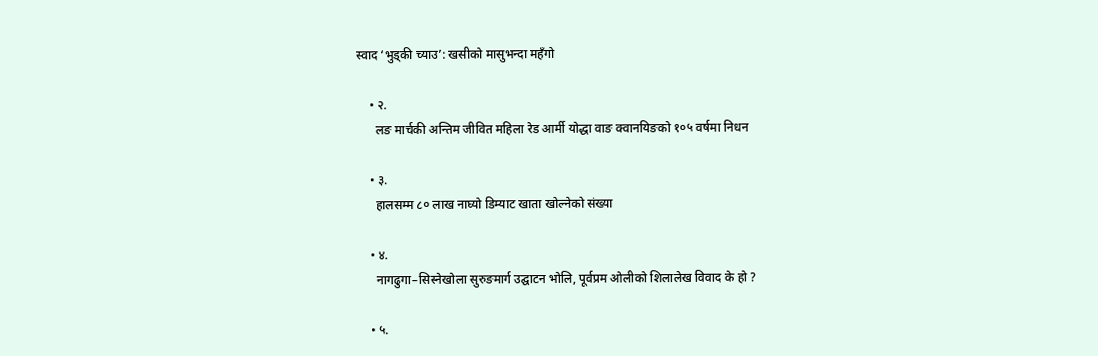स्वाद ‘भुड्की च्याउ’: खसीको मासुभन्दा महँगो

    • २.
      लङ मार्चकी अन्तिम जीवित महिला रेड आर्मी योद्धा वाङ क्वानयिङको १०५ वर्षमा निधन

    • ३.
      हालसम्म ८० लाख नाघ्यो डिम्याट खाता खोल्नेको संख्या

    • ४.
      नागढुगा–सिस्नेखोला सुरुङमार्ग उद्घाटन भोलि, पूर्वप्रम ओलीको शिलालेख विवाद के हो ?

    • ५.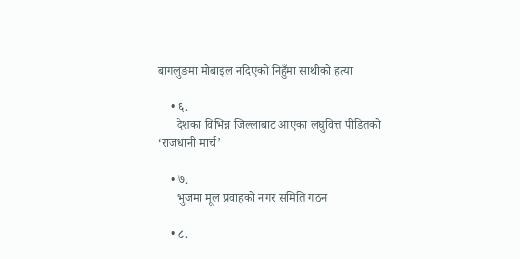बागलुङमा मोबाइल नदिएको निहुँमा साथीको हत्या

    • ६.
      देशका विभिन्न जिल्लाबाट आएका लघुवित्त पीडितको ‘राजधानी मार्च’

    • ७.
      भुजमा मूल प्रवाहको नगर समिति गठन

    • ८.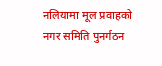नलियामा मूल प्रवाहको नगर समिति पुनर्गठन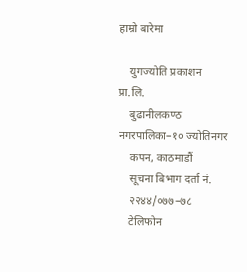हाम्रो बारेमा

    युगज्योति प्रकाशन प्रा.लि.
    बुढानीलकण्ठ नगरपालिका–१० ज्योतिनगर
    कपन, काठमाडौं
    सूचना बिभाग दर्ता नं.
    २२४४/०७७–७८
    टेलिफोन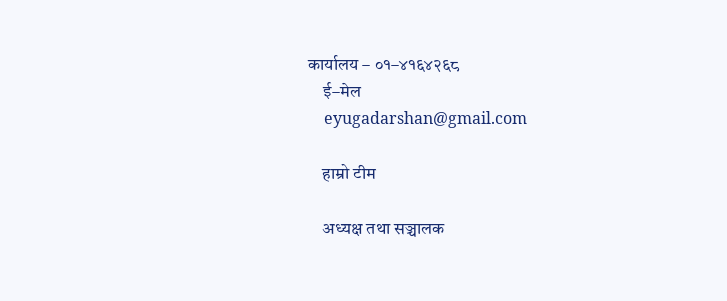कार्यालय – ०१–४१६४२६८
    ई–मेल
    eyugadarshan@gmail.com

    हाम्रो टीम

    अध्यक्ष तथा सञ्चालक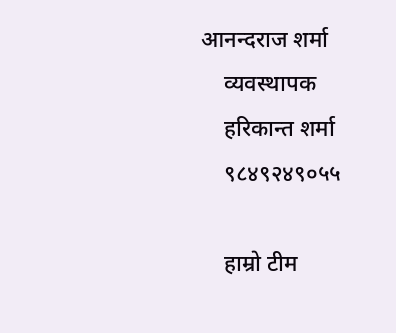आनन्दराज शर्मा
    व्यवस्थापक
    हरिकान्त शर्मा
    ९८४९२४९०५५

    हाम्रो टीम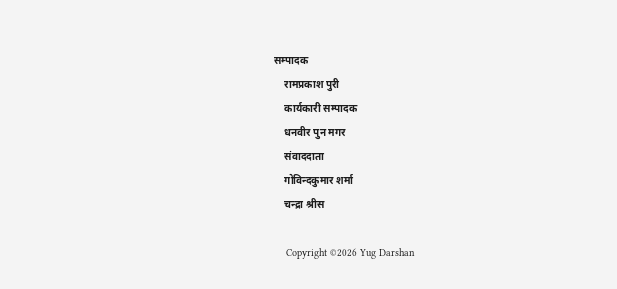सम्पादक
    रामप्रकाश पुरी
    कार्यकारी सम्पादक
    धनवीर पुन मगर
    संवाददाता
    गोविन्दकुमार शर्मा
    चन्द्रा श्रीस

    Copyright ©2026 Yug Darshan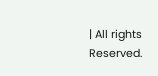| All rights Reserved.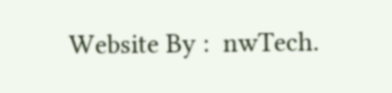Website By :  nwTech.